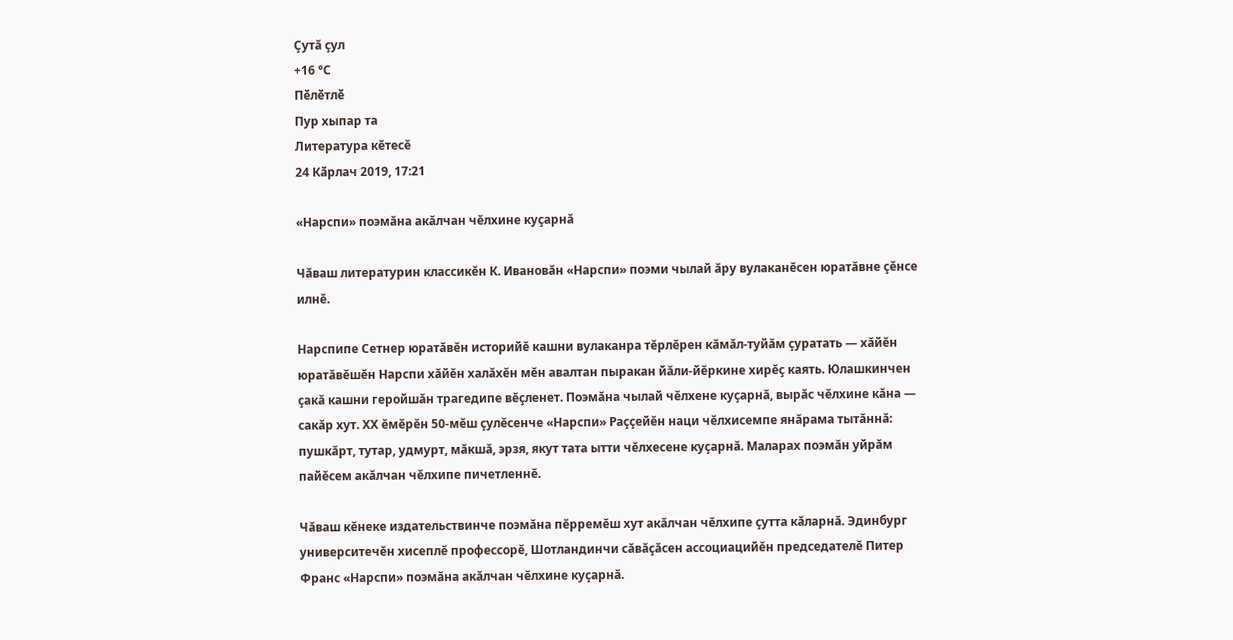Çутă çул
+16 °С
Пӗлӗтлӗ
Пур хыпар та
Литература кĕтесĕ
24 Кӑрлач 2019, 17:21

«Нарспи» поэмăна акăлчан чĕлхине куçарнă

Чăваш литературин классикĕн К. Ивановăн «Нарспи» поэми чылай ăру вулаканĕсен юратăвне çĕнсе илнĕ.

Нарспипе Сетнер юратăвĕн историйĕ кашни вулаканра тĕрлĕрен кăмăл-туйăм çуратать — хăйĕн юратăвĕшĕн Нарспи хăйĕн халăхĕн мĕн авалтан пыракан йăли-йĕркине хирĕç каять. Юлашкинчен çакă кашни геройшăн трагедипе вĕçленет. Поэмăна чылай чĕлхене куçарнă, вырăс чĕлхине кăна — сакăр хут. XX ĕмĕрĕн 50-мĕш çулĕсенче «Нарспи» Раççейĕн наци чĕлхисемпе янăрама тытăннă: пушкăрт, тутар, удмурт, мăкшă, эрзя, якут тата ытти чĕлхесене куçарнă. Маларах поэмăн уйрăм пайĕсем акăлчан чĕлхипе пичетленнĕ.

Чăваш кĕнеке издательствинче поэмăна пĕрремĕш хут акăлчан чĕлхипе çутта кăларнă. Эдинбург университечĕн хисеплĕ профессорĕ, Шотландинчи сăвăçăсен ассоциацийĕн председателĕ Питер Франс «Нарспи» поэмăна акăлчан чĕлхине куçарнă.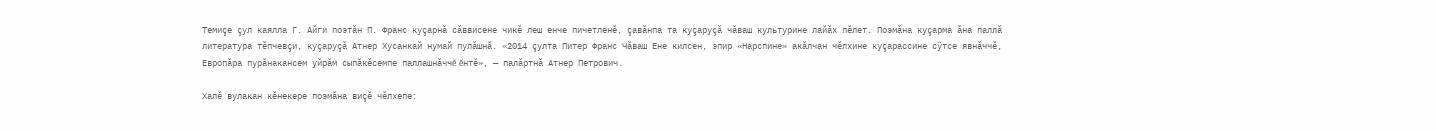Темиçе çул каялла Г. Айги поэтăн П. Франс куçарнă сăввисене чикĕ леш енче пичетленĕ, çавăнпа та куçаруçă чăваш культурине лайăх пĕлет. Поэмăна куçарма ăна паллă литература тĕпчевçи, куçаруçă Атнер Хусанкай нумай пулăшнă. «2014 çулта Питер Франс Чăваш Ене килсен, эпир «Нарспине» акăлчан чĕлхине куçарассине сÿтсе явнăччĕ, Европăра пурăнакансем уйрăм сыпăкĕсемпе паллашнăччĕ ĕнтĕ», — палăртнă Атнер Петрович.

Халĕ вулакан кĕнекере поэмăна виçĕ чĕлхепе: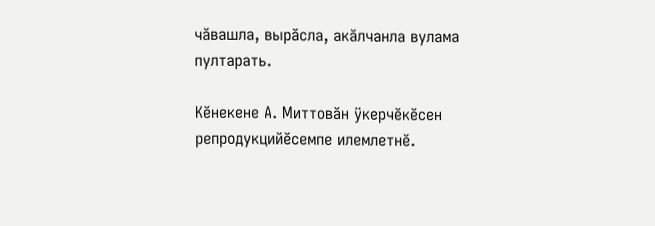чăвашла, вырăсла, акăлчанла вулама пултарать.

Кĕнекене А. Миттовăн ÿкерчĕкĕсен репродукцийĕсемпе илемлетнĕ.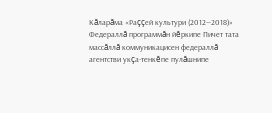Кăларăма «Раççей культури (2012—2018)» Федераллă программăн йĕркипе Пичет тата массăллă коммуникацисен федераллă агентстви укçа-тенкĕпе пулăшнипе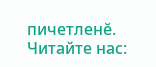пичетленĕ.
Читайте нас: